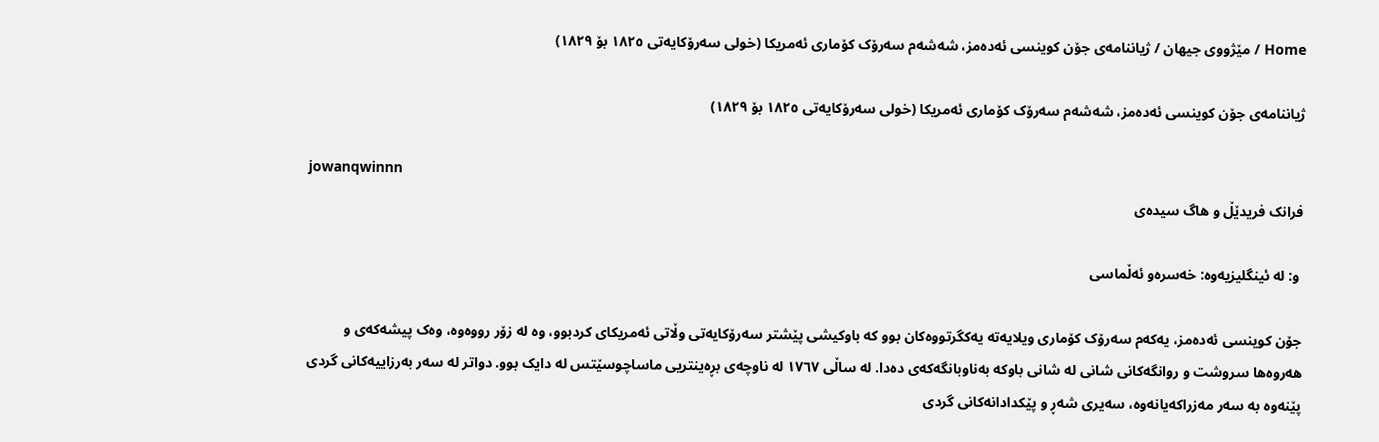Home / مێژووى جیهان / ژیاننامەی جۆن کوینسی ئەدەمز، شەشەم سەرۆک کۆماری ئەمریکا (خولی سەرۆکایەتی ١٨٢٥ بۆ ١٨٢٩)

ژیاننامەی جۆن کوینسی ئەدەمز، شەشەم سەرۆک کۆماری ئەمریکا (خولی سەرۆکایەتی ١٨٢٥ بۆ ١٨٢٩)

jowanqwinnn
فرانک فریدێڵ و هاگ سیده‌ی

 و: له‌ ئینگلیزیه‌وه‌: خه‌سره‌و ئه‌ڵماسی

جۆن کوینسی ئەدەمز، یەکەم سەرۆک کۆماری ویلایەتە یەکگرتووەکان بوو کە باوکیشی پێشتر سەرۆکایەتی وڵاتی ئەمریکای کردبوو، وە لە زۆر رووەوە، وەک پیشەکەی و هەروەها سروشت و روانگەکانی شانی لە شانی باوکە بەناوبانگەکەی دەدا. لە ساڵی ١٧٦٧ لە ناوچەی بڕەینتریی ماساچوسێتس لە دایک بوو. دواتر لە سەر بەرزاییەکانی گردی پێنەوە بە سەر مەزراکەیانەوە، سەیری شەڕ و پێکدادانەکانی گردی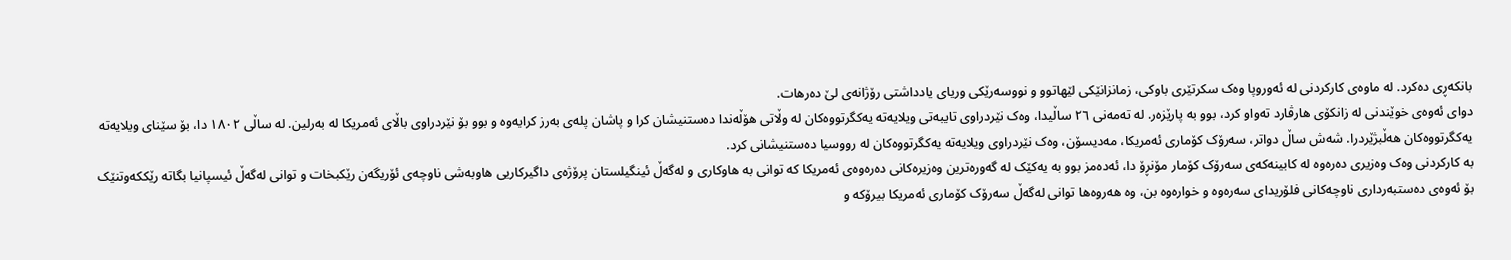بانکەڕی دەکرد. لە ماوەی کارکردنی لە ئەوروپا وەک سکرتێری باوکی، زمانزانێکی لێهاتوو و نووسەرێکی وریای یادداشتی رۆژانەی لێ دەرهات.
دوای ئەوەی خوێندنی لە زانکۆی هارڤارد تەواو کرد، بوو بە پارێزەر. لە تەمەنی ٢٦ ساڵیدا، وەک نێردراوی تایبەتی ویلایەتە یەکگرتووەکان لە وڵاتی هۆڵەندا دەستنیشان کرا و پاشان پلەی بەرز کرایەوە و بوو بۆ نێردراوی باڵای ئەمریکا لە بەرلین. لە ساڵی ١٨٠٢ دا، بۆ سێنای ویلایەتە یەکگرتووەکان هەڵبژێردرا. شەش ساڵ دواتر، سەرۆک کۆماری ئەمریکا، مەدیسۆن، وەک نێردراوی ویلایەتە یەکگرتووەکان لە رووسیا دەستنیشانی کرد.
بە کارکردنی وەک وەزیری دەرەوە لە کابینەکەی سەرۆک کۆمار مۆنڕۆ دا، ئەدەمز بوو بە یەکێک لە گەورەترین وەزیرەکانی دەرەوەی ئەمریکا کە توانی بە هاوکاری و لەگەڵ ئینگیلستان پرۆژەی داگیرکاریی هاوبەشی ناوچەی ئۆریگەن رێکبخات و توانی لەگەڵ ئیسپانیا بگاتە رێککەوتنێک بۆ ئەوەی دەستبەرداری ناوچەکانی فلۆریدای سەرەوە و خوارەوە بن، وە هەروەها توانی لەگەڵ سەرۆک کۆماری ئەمریکا بیرۆکە و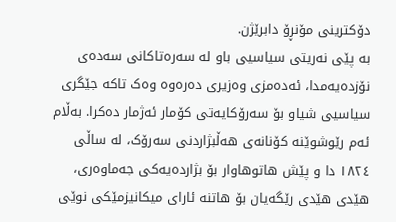دۆکترینی مۆنڕۆ دابرێژن.
بە پێی نەریتی سیاسیی باو لە سەرەتاکانی سەدەی نۆزدەیەمدا، ئەدەمزی وەزیری دەرەوە وەک تاکە جێگری سیاسیی شیاو بۆ سەرۆکایەتی کۆمار ئەژمار دەکرا. بەڵام ئەم رێوشوێنە کۆنانەی هەڵبژاردنی سەرۆک، لە ساڵی ١٨٢٤ دا و پێش هاتوهاوار بۆ بژاردەیەکی جەماوەری، هێدی هێدی رێگەیان بۆ هاتنە ئارای میکانیزمێکی نوێی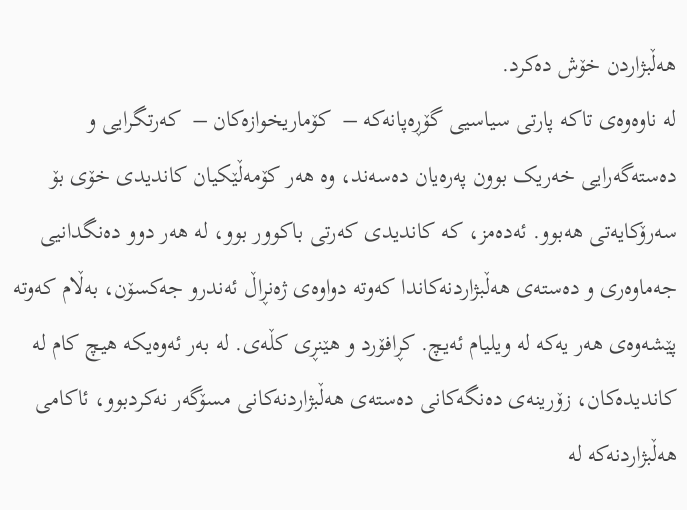هەڵبژاردن خۆش دەکرد.
لە ناوەوەی تاکە پارتی سیاسیی گۆڕەپانەکە –  کۆماریخوازەکان –  کەرتگرایی و دەستەگەرایی خەریک بوون پەرەیان دەسەند، وە هەر کۆمەڵێکیان کاندیدی خۆی بۆ سەرۆکایەتی هەبوو. ئەدەمز، کە کاندیدی کەرتی باکوور بوو، لە هەر دوو دەنگدانیی جەماوەری و دەستەی هەڵبژاردنەکاندا کەوتە دواوەی ژەنڕاڵ ئەندرو جەکسۆن، بەڵام کەوتە پێشەوەی هەر یەکە لە ویلیام ئەیچ. کڕافۆرد و هێنڕی کڵەی. لە بەر ئەوەیکە هیچ کام لە کاندیدەکان، زۆرینەی دەنگەکانی دەستەی هەڵبژاردنەکانی مسۆگەر نەکردبوو، ئاکامی هەڵبژاردنەکە لە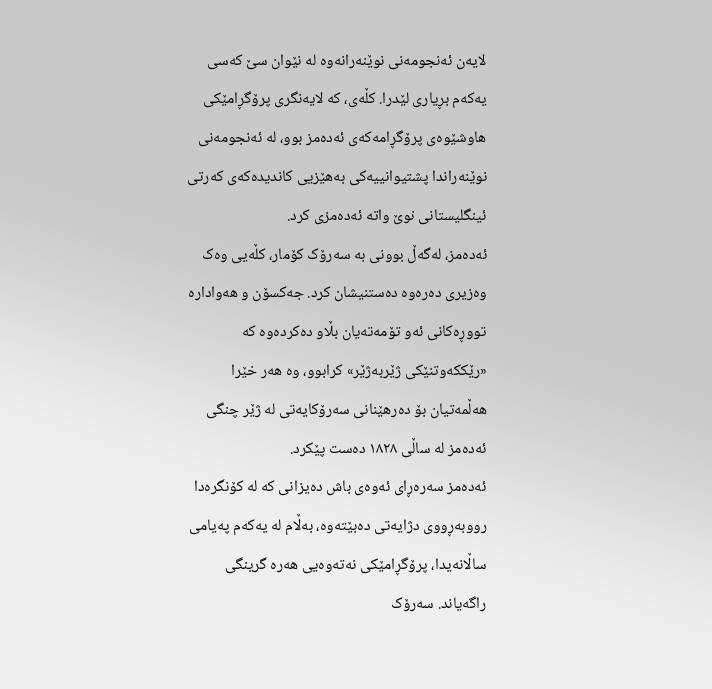لایەن ئەنجومەنی نوێنەرانەوە لە نێوان سێ کەسی یەکەم بڕیاری لێدرا. کڵەی، کە لایەنگری پرۆگڕامێکی هاوشێوەی پرۆگڕامەکەی ئەدەمز بوو، لە ئەنجومەنی نوێنەراندا پشتیوانییەکی بەهێزیی کاندیدەکەی کەرتی ئینگلیستانی نوێ واتە ئەدەمزی کرد.
ئەدەمز، لەگەڵ بوونی بە سەرۆک کۆمار، کڵەیی وەک وەزیری دەرەوە دەستنیشان کرد. جەکسۆن و هەوادارە تووڕەکانی ئەو تۆمەتەیان بڵاو دەکردەوە کە «رێککەوتنێکی ژێربەژێر» کرابوو، وە هەر خێرا هەڵمەتیان بۆ دەرهێنانی سەرۆکایەتی لە ژێر چنگی ئەدەمز لە ساڵی ١٨٢٨ دەست پێکرد.
ئەدەمز سەرەڕای ئەوەی باش دەیزانی کە لە کۆنگرەدا رووبەڕووی دژایەتی دەبێتەوە، بەڵام لە یەکەم پەیامی ساڵانەیدا، پرۆگڕامێکی نەتەوەیی هەرە گرینگی راگەیاند. سەرۆک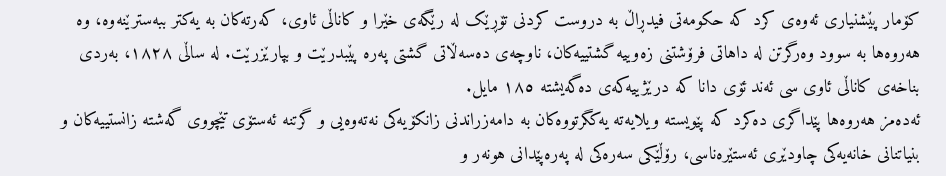کۆمار پێشنیاری ئەوەی کرد کە حکومەتی فیدڕاڵ بە دروست کردنی تۆڕێک لە رێگەی خێرا و کاناڵی ئاوی، کەرتەکان بە یەکتر ببەسترێنەوە، وە هەروەها بە سوود وەرگرتن لە داهاتی فرۆشتنی زەوییە گشتییەکان، ناوچەی دەسەڵاتی گشتی پەرە پێبدرێت و بپارێزرێت. لە ساڵی ١٨٢٨، بەردی بناخەی کاناڵی ئاوی سی ئەند ئۆی دانا کە درێژییەکەی دەگەیشتە ١٨٥ مایل.
ئەدەمز هەروەها پێداگری دەکرد کە پێویستە ویلایەتە یەکگرتووەکان بە دامەزراندنی زانکۆیەکی نەتەوەیی و گرتنە ئەستۆی تێچووی گەشتە زانستییەکان و بنیاتنانی خانەیەکی چاودێری ئەستێرەناسی، رۆڵێکی سەرەکی لە پەرەپێدانی هونەر و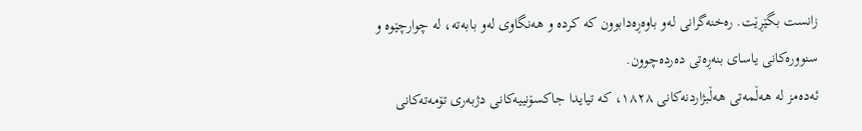زانست بگێڕێت. رەخنەگرانی لەو باوەڕەدابوون کە کردە و هەنگاوی لەو بابەتە، لە چوارچێوە و سنوورەکانی یاسای بنەڕەتی دەردەچوون.
ئەدەمز لە هەڵمەتی هەڵبژاردنەکانی ١٨٢٨، کە تیایدا جاکسۆنییەکانی دژبەری تۆمەتەکانی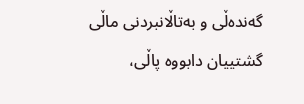گەندەڵی و بەتاڵانبردنی ماڵی گشتییان دابووە پاڵی،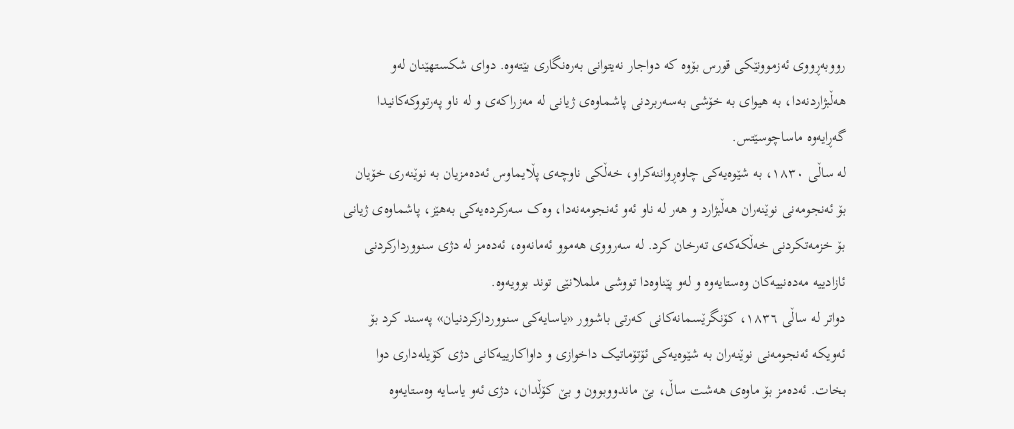رووبەڕووی ئەزموونێکی قورس بۆوە کە دواجار نەیتوانی بەرەنگاری بێتەوە. دوای شکستهێنان لەو هەڵبژاردنەدا، بە هیوای بە خۆشی بەسەربردنی پاشماوەی ژیانی لە مەزراکەی و لە ناو پەرتووکەکانیدا گەڕایەوە ماساچوسێتس.
لە ساڵی ١٨٣٠، بە شێوەیەکی چاوەڕواننەکراو، خەڵکی ناوچەی پڵایماوس ئەدەمزیان بە نوێنەری خۆیان بۆ ئەنجومەنی نوێنەران هەڵبژارد و هەر لە ناو ئەو ئەنجومەنەدا، وەک سەرکردەیەکی بەهێز، پاشماوەی ژیانی بۆ خزمەتکردنی خەڵکەکەی تەرخان کرد. لە سەرووی هەموو ئەمانەوە، ئەدەمز لە دژی سنووردارکردنی ئازادییە مەدەنییەکان وەستایەوە و لەو پێناوەدا تووشی ململانێی توند بوویەوە.
دواتر لە ساڵی ١٨٣٦، کۆنگرێسمانەکانی کەرتی باشوور «یاسایەکی سنووردارکردنیان» پەسند کرد بۆ ئەویکە ئەنجومەنی نوێنەران بە شێوەیەکی ئۆتۆماتیک داخوازی و داواکارییەکانی دژی کۆیلەداری دوا بخات. ئەدەمز بۆ ماوەی هەشت ساڵ، بێ ماندووبوون و بێ کۆڵدان، دژی ئەو یاسایە وەستایەوە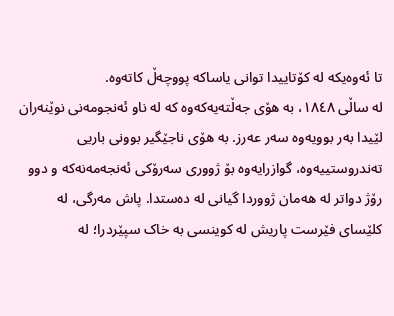تا ئەوەیکە لە کۆتاییدا توانی یاساکە پووچەڵ کاتەوە.
لە ساڵی ١٨٤٨، بە هۆی جەڵتەیەکەوە کە لە ناو ئەنجومەنی نوێنەران لێیدا بەر بوویەوە سەر عەرز. بە هۆی ناجێگیر بوونی باریی تەندروستییەوە، گوازرایەوە بۆ ژووری سەرۆکی ئەنجەمەنەکە و دوو رۆژ دواتر لە هەمان ژووردا گیانی لە دەستدا. پاش مەرگی، لە کلێسای فێرست پاریش لە کوینسی بە خاک سپێردرا؛ لە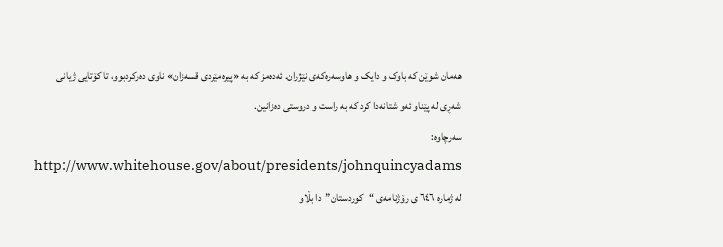هەمان شوێن کە باوک و دایک و هاوسەرەکەی نێژران. ئەدەمز کە بە «پیرەمێردی قسەزان» ناوی دەرکردبوو، تا کۆتایی ژیانی شەڕی لە پێناو ئەو شتانەدا کرد کە بە راست و دروستی دەزانین.
سەرچاوە:
http://www.whitehouse.gov/about/presidents/johnquincyadams
له‌ ژماره‌ ٦٤٦ ی رۆژنامه‌ی “کوردستان”دا بڵاو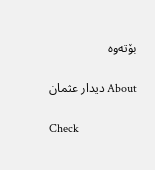بۆته‌وه‌

About دیدار عثمان

Check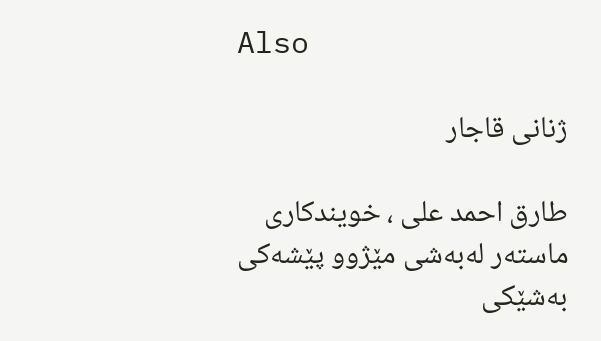Also

ژنانی قاجار

طارق احمد علی ، خویندكاری ماستەر لەبەشی مێژوو پێشەكی           بەشێكی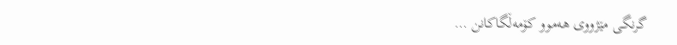گرنگی مێژووی هەموو كۆمەڵگاكانن …